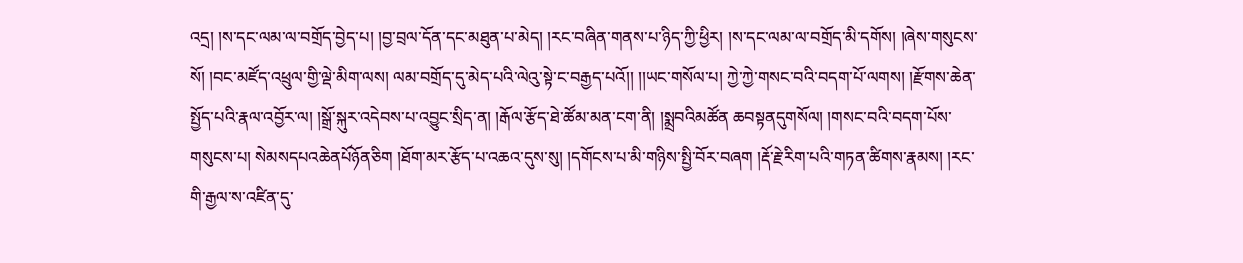འདྲ། །ས་དང་ལམ་ལ་བགྲོད་བྱེད་པ། །བྱ་བྲལ་དོན་དང་མཐུན་པ་མེད། །རང་བཞིན་གནས་པ་ཉིད་ཀྱི་ཕྱིར། །ས་དང་ལམ་ལ་བགྲོད་མི་དགོས། །ཞེས་གསུངས་སོ། །བང་མཛོད་འཕྲུལ་གྱི་ལྡེ་མིག་ལས། ལམ་བགྲོད་དུ་མེད་པའི་ལེའུ་སྟེ་ང་བརྒྱད་པའོ།། །།ཡང་གསོལ་པ། ཀྱེ་ཀྱེ་གསང་བའི་བདག་པོ་ལགས། །རྫོགས་ཆེན་སྤྱོད་པའི་རྣལ་འབྱོར་ལ། །སྒྲོ་སྐུར་འདེབས་པ་འབྱུང་སྲིད་ན། །རྒོལ་རྩོད་ཐེ་ཚོམ་མན་ངག་ནི། །སྨྲབའིམཚོན ཆབསྟནདུགསོལ། །གསང་བའི་བདག་པོས་གསུངས་པ། སེམསདཔའཆེནཔོཉོནཅིག །ཐོག་མར་རྩོད་པ་འཆའ་དུས་སུ། །དགོངས་པ་མི་གཉིས་སྤྱི་བོར་བཞག །རྡོ་རྗེ་རིག་པའི་གཏན་ཚིགས་རྣམས། །རང་གི་རྒྱལ་ས་འཛིན་དུ་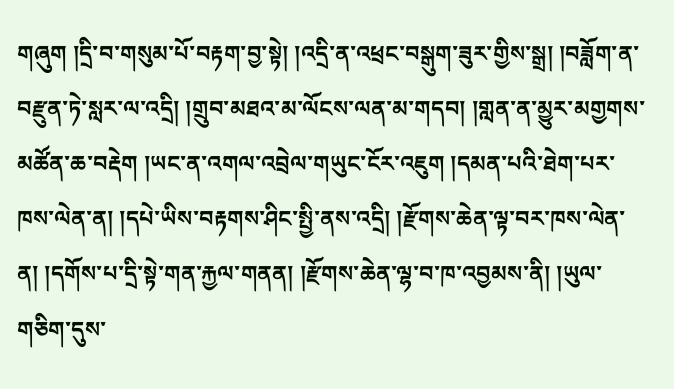གཞུག །དྲི་བ་གསུམ་པོ་བརྟག་བྱ་སྟེ། །འདྲི་ན་འཕྲང་བསྒུག་ཟུར་གྱིས་སྒྲ། །བཟློག་ན་བརྫུན་ཏེ་སླར་ལ་འདྲི། །གྲུབ་མཐའ་མ་ལོངས་ལན་མ་གདབ། །གླན་ན་མྱུར་མགྱགས་མཚོན་ཆ་བརྡེག །ཡང་ན་འགལ་འབྲེལ་གཡུང་ངོར་འཇུག །དམན་པའི་ཐེག་པར་ཁས་ལེན་ན། །དཔེ་ཡིས་བརྟགས་ཤིང་སྤྱི་ནས་འདྲི། །རྫོགས་ཆེན་ལྟ་བར་ཁས་ལེན་ན། །དགོས་པ་དྲི་སྟེ་གན་རྐྱལ་གནན། །རྫོགས་ཆེན་ལྷ་བ་ཁ་འབྱམས་ནི། །ཡུལ་གཅིག་དུས་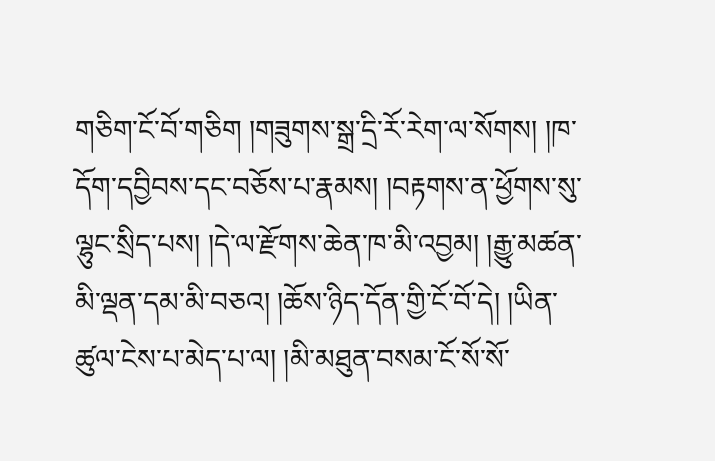གཅིག་ངོ་བོ་གཅིག །གཟུགས་སྒྲ་དྲི་རོ་རེག་ལ་སོགས། །ཁ་དོག་དབྱིབས་དང་བཅོས་པ་རྣམས། །བརྟགས་ན་ཕྱོགས་སུ་ལྷུང་སྲིད་པས། །དེ་ལ་རྫོགས་ཆེན་ཁ་མི་འབྱམ། །རྒྱུ་མཚན་མི་ལྡན་དམ་མི་བཅའ། །ཆོས་ཉིད་དོན་གྱི་ངོ་བོ་དེ། །ཡིན་ཚུལ་ངེས་པ་མེད་པ་ལ། །མི་མཐུན་བསམ་ངོ་སོ་སོ་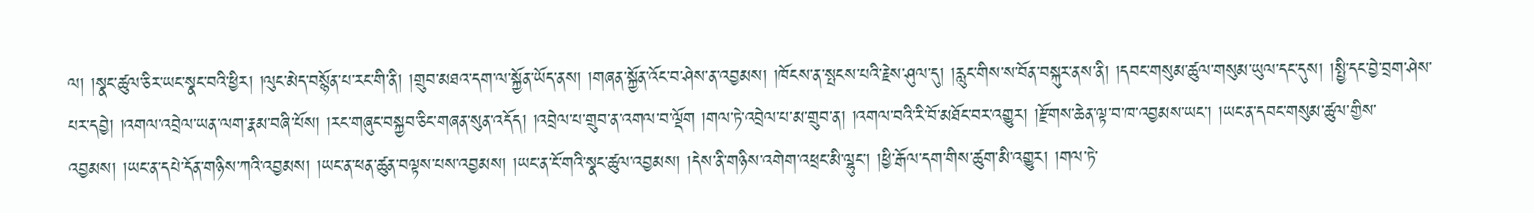ལ། །སྣང་ཚུལ་ཅིར་ཡང་སྣང་བའི་ཕྱིར། །ལུང་མེད་བསྙོན་པ་རང་གི་ནི། །གྲུབ་མཐའ་དག་ལ་སྐྱོན་ཡོད་ནས། །གཞན་སྐྱོན་འོང་བ་ཤེས་ན་འབྱམས། །ཁོངས་ན་སྤངས་པའི་རྗེས་ཤུལ་དུ། །རླུང་གིས་ས་བོན་བསྐུར་ནས་ནི། །དབང་གསུམ་ཚུལ་གསུམ་ཡུལ་དང་དུས། །སྤྱི་དང་བྱེ་བྲག་ཤེས་པར་དབྱེ། །འགལ་འབྲེལ་ཡན་ལག་རྣམ་བཞི་པོས། །རང་གཞུང་བསྐྱབ་ཅིང་གཞན་སུན་འདོད། །འབྲེལ་པ་གྲུབ་ན་འགལ་བ་ལྡོག །གལ་ཏེ་འབྲེལ་པ་མ་གྲུབ་ན། །འགལ་བའི་རི་བོ་མཐོང་བར་འགྱུར། །རྫོགས་ཆེན་ལྟ་བ་ཁ་འབྱམས་ཡང་། །ཡང་ན་དབང་གསུམ་ཚུལ་གྱིས་འབྱམས། །ཡང་ན་དཔེ་དོན་གཉིས་ཀའི་འབྱམས། །ཡང་ན་ཕན་ཚུན་བལྟས་པས་འབྱམས། །ཡང་ན་ངོ་གའི་སྣང་ཚུལ་འབྱམས། །དེས་ནི་གཉིས་འགེག་འཕྲང་མི་ལྷུང་། །ཕྱི་རྒོལ་དག་གིས་ཚུག་མི་འགྱུར། །གལ་ཏེ་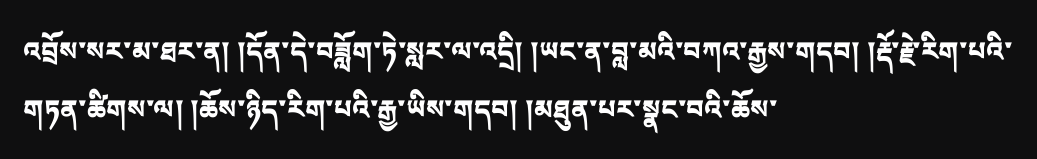འབྲོས་སར་མ་ཐར་ན། །དོན་དེ་བཟློག་ཏེ་སླར་ལ་འདྲི། །ཡང་ན་བླ་མའི་བཀའ་རྒྱས་གདབ། །རྡོ་རྗེ་རིག་པའི་གཏན་ཚིགས་ལ། །ཆོས་ཉིད་རིག་པའི་རྒྱ་ཡིས་གདབ། །མཐུན་པར་སྣང་བའི་ཆོས་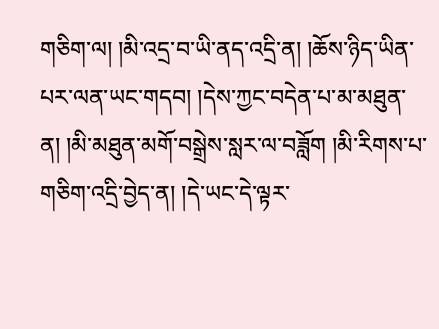གཅིག་ལ། །མི་འདྲ་བ་ཡི་ནད་འདྲི་ན། །ཆོས་ཉིད་ཡིན་པར་ལན་ཡང་གདབ། །དེས་ཀྱང་བདེན་པ་མ་མཐུན་ན། །མི་མཐུན་མགོ་བསྒྲེས་སླར་ལ་བཟློག །མི་རིགས་པ་གཅིག་འདྲི་བྱེད་ན། །དེ་ཡང་དེ་ལྟར་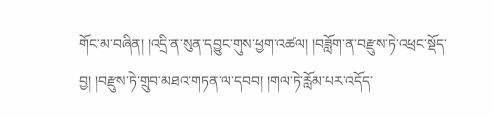གོང་མ་བཞིན། །འདྲི་ན་སུན་དབྱུང་གུས་ཕྱག་འཚལ། །བཟློག་ན་བརྫུས་ཏེ་འཕྲང་སྡོད་བྱ། །བརྫུས་ཏེ་གྲུབ་མཐའ་གཏན་ལ་དབབ། །གལ་ཏེ་རློམ་པར་འདོད་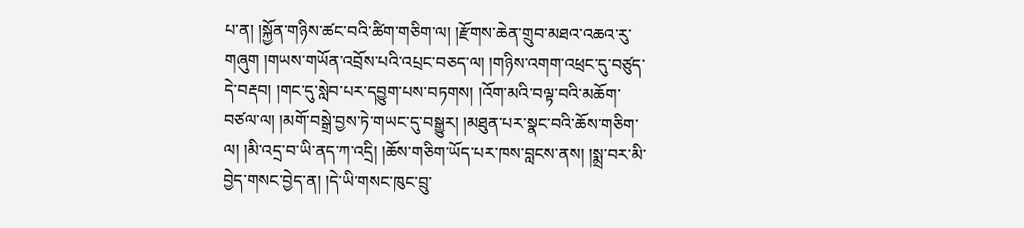པ་ན། །སྐྱོན་གཉིས་ཚང་བའི་ཚིག་གཅིག་ལ། །རྫོགས་ཆེན་གྲུབ་མཐའ་འཆའ་རུ་གཞུག །གཡས་གཡོན་འབྲོས་པའི་འཔྲང་བཅད་ལ། །གཉིས་འགག་འཕྲང་དུ་བཙུད་དེ་བརྡབ། །གང་དུ་སླེབ་པར་དབྱུག་པས་བཏགས། །འོག་མའི་བལྟ་བའི་མཆོག་བཙལ་ལ། །མགོ་བསྒྲེ་བྱས་ཏེ་གཡང་དུ་བསྒྱུར། །མཐུན་པར་སྣང་བའི་ཆོས་གཅིག་ལ། །མི་འདྲ་བ་ཡི་ནད་ཀ་འདྲི། །ཆོས་གཅིག་ཡོད་པར་ཁས་བླངས་ནས། །སྨྲ་བར་མི་བྱེད་གསང་བྱེད་ན། །དེ་ཡི་གསང་ཁུང་བྲུ་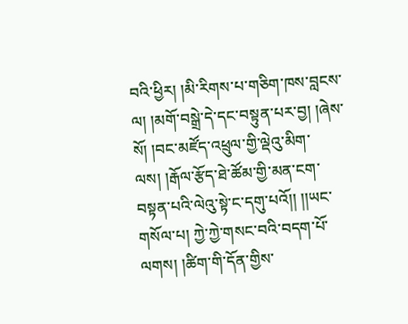བའི་ཕྱིར། །མི་རིགས་པ་གཅིག་ཁས་བླངས་ལ། །མགོ་བསྒྲེ་དེ་དང་བསྟུན་པར་བྱ། །ཞེས་སོ། །བང་མཛོད་འཕྲུལ་གྱི་ལྡེའུ་མིག་ལས། །རྒོལ་རྩོད་ཐེ་ཚོམ་གྱི་མན་ངག་བསྟན་པའི་ལེའུ་སྟེ་ང་དགུ་པའོ།། །།ཡང་གསོལ་པ། ཀྱེ་ཀྱེ་གསང་བའི་བདག་པོ་ལགས། །ཚིག་གི་དོན་གྱིས་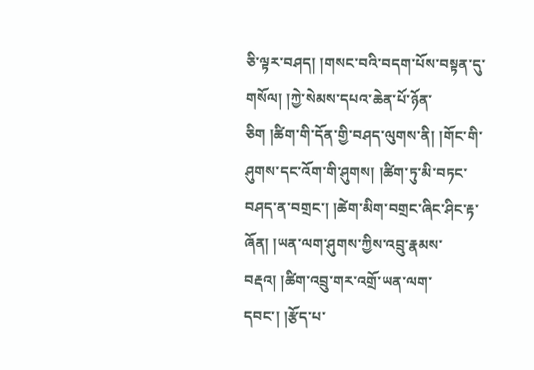ཅི་ལྟར་བཤད། །གསང་བའི་བདག་པོས་བསྟན་དུ་གསོལ། །ཀྱེ་སེམས་དཔའ་ཆེན་པོ་ཉོན་ཅིག །ཚིག་གི་དོན་གྱི་བཤད་ལུགས་ནི། །གོང་གི་ཤུགས་དང་འོག་གི་ཤུགས། །ཚིག་ཏུ་མི་བཏང་བཤད་ན་བགྲང་། །ཚེག་མིག་བགྲང་ཞིང་ཤིང་རྟ་ཞོན། །ཡན་ལག་ཤུགས་ཀྱིས་འབྲུ་རྣམས་བརྡའ། །ཚིག་འབྲུ་གར་འགྲོ་ཡན་ལག་དབང་། །རྩོད་པ་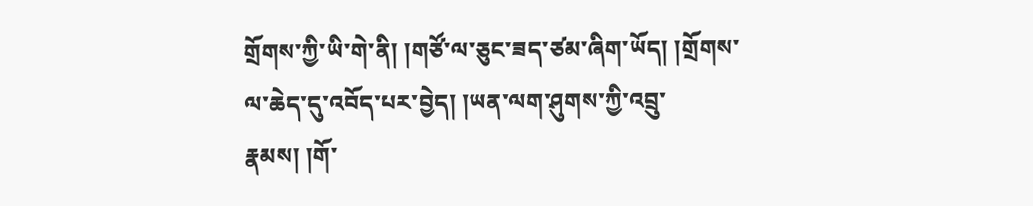གྲོགས་ཀྱི་ཡི་གེ་ནི། །གཙོ་ལ་ཅུང་ཟད་ཙམ་ཞིག་ཡོད། །གྲོགས་ལ་ཆེད་དུ་འབོད་པར་བྱེད། །ཡན་ལག་ཤུགས་ཀྱི་འབྲུ་རྣམས། །གོ་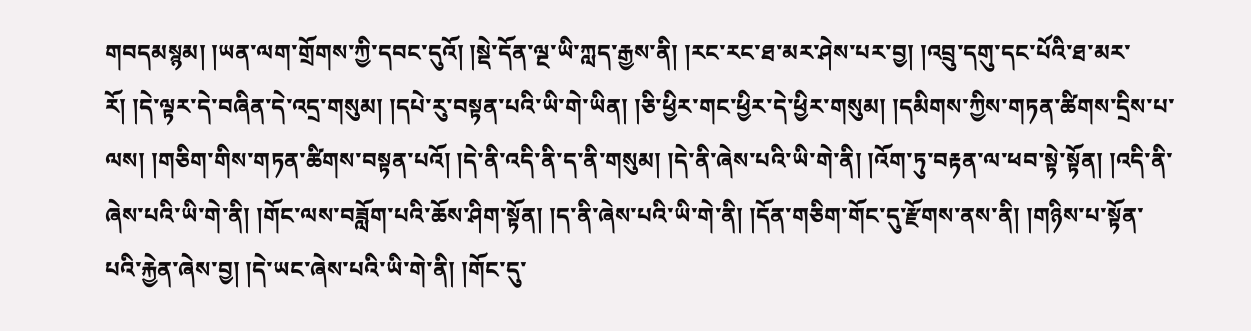གབདམསྙམ། །ཡན་ལག་གྲོགས་ཀྱི་དབང་དུའོ། །སྡེ་དོན་ལྔ་ཡི་ཀླད་རྒྱས་ནི། །རང་རང་ཐ་མར་ཤེས་པར་བྱ། །འབྲུ་དགུ་དང་པོའི་ཐ་མར་རོ། །དེ་ལྟར་དེ་བཞིན་དེ་འདྲ་གསུམ། །དཔེ་རུ་བསྟན་པའི་ཡི་གེ་ཡིན། །ཅི་ཕྱིར་གང་ཕྱིར་དེ་ཕྱིར་གསུམ། །དམིགས་ཀྱིས་གཏན་ཚིགས་དྲིས་པ་ལས། །གཅིག་གིས་གཏན་ཚིགས་བསྟན་པའོ། །དེ་ནི་འདི་ནི་ད་ནི་གསུམ། །དེ་ནི་ཞེས་པའི་ཡི་གེ་ནི། །འོག་ཏུ་བརྟན་ལ་ཕབ་སྟེ་སྟོན། །འདི་ནི་ཞེས་པའི་ཡི་གེ་ནི། །གོང་ལས་བཟློག་པའི་ཆོས་ཤིག་སྟོན། །ད་ནི་ཞེས་པའི་ཡི་གེ་ནི། །དོན་གཅིག་གོང་དུ་རྫོགས་ནས་ནི། །གཉིས་པ་སྟོན་པའི་རྐྱེན་ཞེས་བྱ། །དེ་ཡང་ཞེས་པའི་ཡི་གེ་ནི། །གོང་དུ་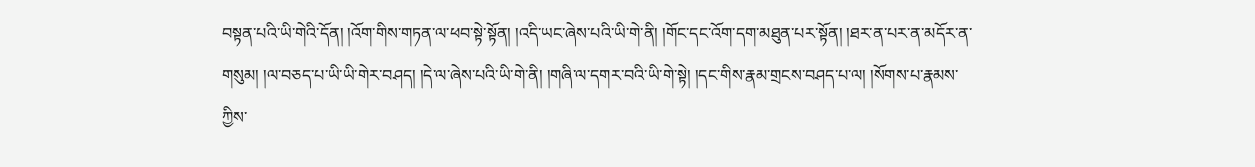བསྟན་པའི་ཡི་གེའི་དོན། །འོག་གིས་གཏན་ལ་ཕབ་སྟེ་སྟོན། །འདི་ཡང་ཞེས་པའི་ཡི་གེ་ནི། །གོང་དང་འོག་དག་མཐུན་པར་སྟོན། །ཐར་ན་པར་ན་མདོར་ན་གསུམ། །ལ་བཅད་པ་ཡི་ཡི་གེར་བཤད། །དེ་ལ་ཞེས་པའི་ཡི་གེ་ནི། །གཞི་ལ་དགར་བའི་ཡི་གེ་སྟེ། །དང་གིས་རྣམ་གྲངས་བཤད་པ་ལ། །སོགས་པ་རྣམས་ཀྱིས་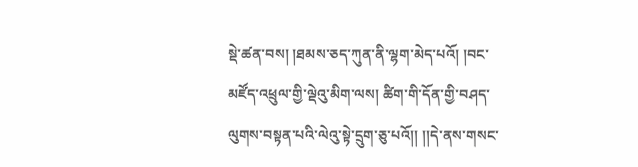སྡེ་ཚན་བས། །ཐམས་ཅད་ཀུན་ནི་ལྷག་མེད་པའོ། །བང་མཛོད་འཕྲུལ་གྱི་ལྡེའུ་མིག་ལས། ཚིག་གི་དོན་གྱི་བཤད་ལུགས་བསྟན་པའི་ལེའུ་སྟེ་དྲུག་ཅུ་པའོ།། །།དེ་ནས་གསང་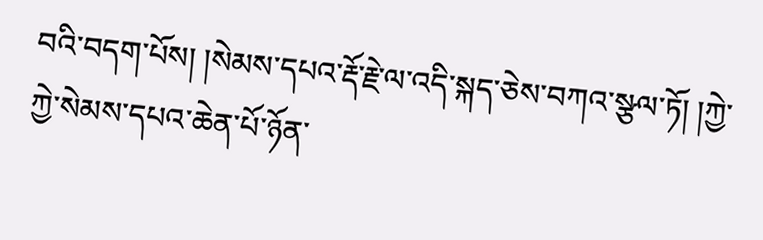བའི་བདག་པོས། །སེམས་དཔའ་རྡོ་རྗེ་ལ་འདི་སྐད་ཅེས་བཀའ་སྩལ་ཏོ། །ཀྱེ་ཀྱེ་སེམས་དཔའ་ཆེན་པོ་ཉོན་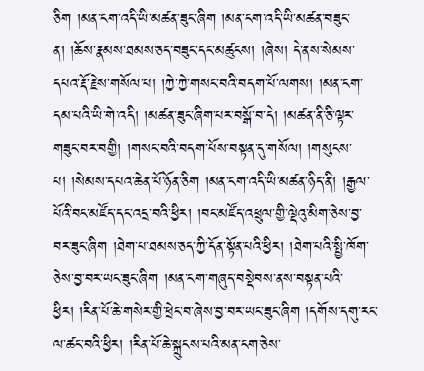ཅིག །མན་ངག་འདི་ཡི་མཚན་ཟུང་ཞིག །མན་ངག་འདི་ཡི་མཚན་བཟུང་ན། །ཆོས་རྣམས་ཐམས་ཅད་བཟུང་དང་མཚུངས། །ཞེས། དེ་ནས་སེམས་དཔའ་རྡོ་རྗེས་གསོལ་པ། །ཀྱེ་ཀྱེ་གསང་བའི་བདག་པོ་ལགས། །མན་ངག་དམ་པའི་ཡི་གེ་འདི། །མཚན་ཟུང་ཞིག་པར་བསྒོ་བ་དེ། །མཚན་ནི་ཅི་ལྟར་གཟུང་བར་བགྱི། །གསང་བའི་བདག་པོས་བསྟན་དུ་གསོལ། །གསུངས་པ། །སེམས་དཔའ་ཆེན་པོ་ཉོན་ཅིག །མན་ངག་འདི་ཡི་མཚན་ཉིད་ནི། །རྒྱལ་པོའི་བང་མཛོད་དང་འདྲ་བའི་ཕྱིར། །བང་མཛོད་འཕྲུལ་གྱི་ལྡེའུ་མིག་ཅེས་བྱ་བར་ཟུང་ཞིག །ཐེག་པ་ཐམས་ཅད་ཀྱི་དོན་སྟོན་པའི་ཕྱིར། །ཐེག་པའི་སྤྱི་ཁོག་ཅེས་བྱ་བར་ཡང་ཟུང་ཞིག །མན་ངག་གཞུད་བསྡེབས་ནས་བསྟན་པའི་ཕྱིར། །རིན་པོ་ཆེ་གསེར་གྱི་ཕྲེང་བ་ཞེས་བྱ་བར་ཡང་ཟུང་ཞིག །དགོས་དགུ་རང་ལ་ཚང་བའི་ཕྱིར། །རིན་པོ་ཆེ་སྐྲུངས་པའི་མན་ངག་ཅེས་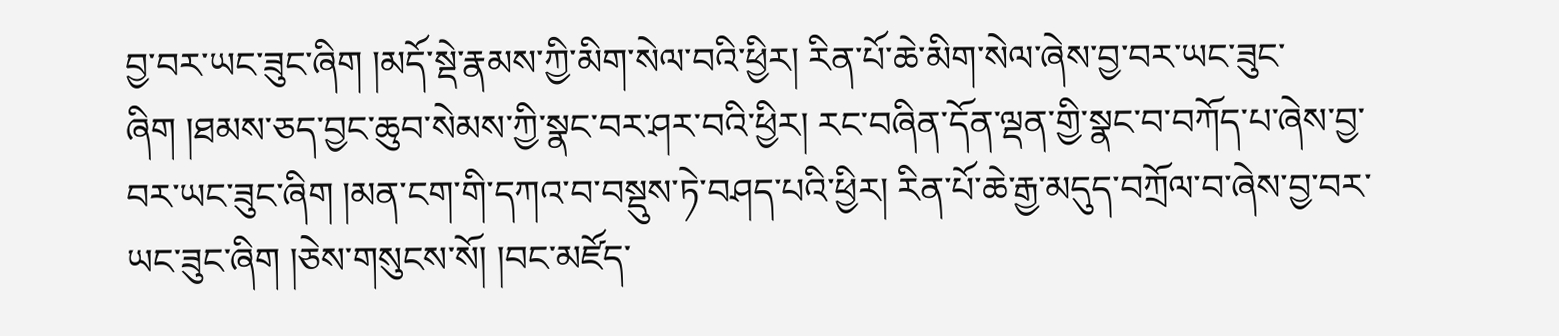བྱ་བར་ཡང་ཟུང་ཞིག །མདོ་སྡེ་རྣམས་ཀྱི་མིག་སེལ་བའི་ཕྱིར། རིན་པོ་ཆེ་མིག་སེལ་ཞེས་བྱ་བར་ཡང་ཟུང་ཞིག །ཐམས་ཅད་བྱང་ཆུབ་སེམས་ཀྱི་སྣང་བར་ཤར་བའི་ཕྱིར། རང་བཞིན་དོན་ལྡན་གྱི་སྣང་བ་བཀོད་པ་ཞེས་བྱ་བར་ཡང་ཟུང་ཞིག །མན་ངག་གི་དཀའ་བ་བསྡུས་ཏེ་བཤད་པའི་ཕྱིར། རིན་པོ་ཆེ་རྒྱ་མདུད་བཀྲོལ་བ་ཞེས་བྱ་བར་ཡང་ཟུང་ཞིག །ཅེས་གསུངས་སོ། །བང་མཛོད་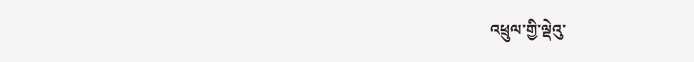འཕྲུལ་གྱི་ལྡེའུ་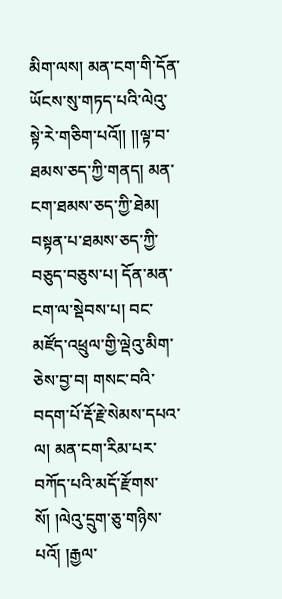མིག་ལས། མན་ངག་གི་དོན་ཡོངས་སུ་གཏད་པའི་ལེའུ་སྟེ་རེ་གཅིག་པའོ།། །།ལྟ་བ་ཐམས་ཅད་ཀྱི་གནད། མན་ངག་ཐམས་ཅད་ཀྱི་ཐེམ། བསྟན་པ་ཐམས་ཅད་ཀྱི་བཅུད་བཅུས་པ། དོན་མན་ངག་ལ་སྡེབས་པ། བང་མཛོད་འཕྲུལ་གྱི་ལྡེའུ་མིག་ཅེས་བྱ་བ། གསང་བའི་བདག་པོ་རྡོ་རྗེ་སེམས་དཔའ་ལ། མན་ངག་རིམ་པར་བཀོད་པའི་མདོ་རྫོགས་སོ། །ལེའུ་དྲུག་ཅུ་གཉིས་པའོ། །རྒྱལ་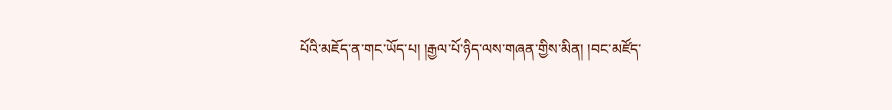པོའི་མཇོད་ན་གང་ཡོད་པ། །རྒྱལ་པོ་ཉིད་ལས་གཞན་གྱིས་མིན། །བང་མཛོད་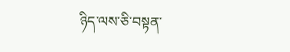ཉིད་ལས་ཅི་བསྟན་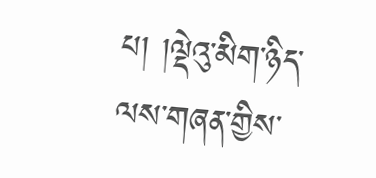པ། །ལྡེའུ་མིག་ཉིད་ལས་གཞན་གྱིས་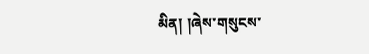མིན། །ཞེས་གསུངས་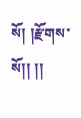སོ། །རྫོགས་སོ།། །།